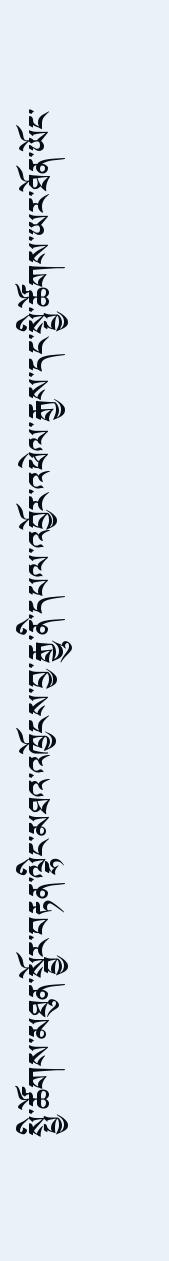སྤྱི་ཚོགས་མཐུན་སྦྱོར་བརྟན་ལྷིང་མཐའ་འཁྱོངས་བྱ་རྒྱུ་ནི་དཔལ་འབྱོར་འཕེལ་རྒྱས་དང་སྤྱི་ཚོགས་ཡར་ཐོན་ཡོང་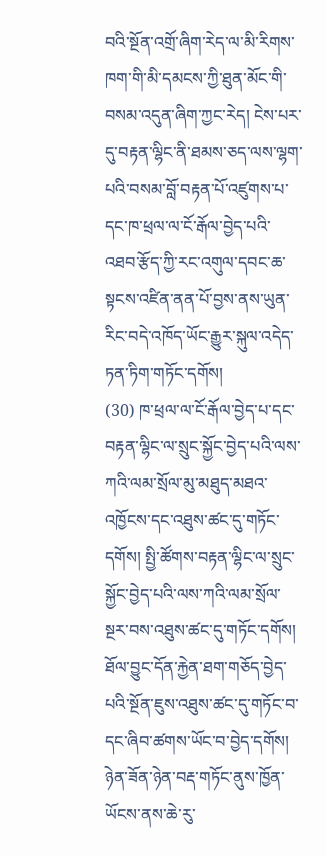བའི་སྔོན་འགྲོ་ཞིག་རེད་ལ་མི་རིགས་ཁག་གི་མི་དམངས་ཀྱི་ཐུན་མོང་གི་བསམ་འདུན་ཞིག་ཀྱང་རེད། ངེས་པར་དུ་བརྟན་ལྷིང་ནི་ཐམས་ཅད་ལས་ལྷག་པའི་བསམ་བློ་བརྟན་པོ་འཛུགས་པ་དང་ཁ་ཕྲལ་ལ་ངོ་རྒོལ་བྱེད་པའི་འཐབ་རྩོད་ཀྱི་རང་འགུལ་དབང་ཆ་སྟངས་འཛིན་ནན་པོ་བྱས་ནས་ཡུན་རིང་བདེ་འཁོད་ཡོང་རྒྱུར་སྐུལ་འདེད་ཏན་ཏིག་གཏོང་དགོས།
(30) ཁ་ཕྲལ་ལ་ངོ་རྒོལ་བྱེད་པ་དང་བརྟན་ལྷིང་ལ་སྲུང་སྐྱོང་བྱེད་པའི་ལས་ཀའི་ལམ་སྲོལ་མུ་མཐུད་མཐའ་འཁྱོངས་དང་འཐུས་ཚང་དུ་གཏོང་དགོས། སྤྱི་ཚོགས་བརྟན་ལྷིང་ལ་སྲུང་སྐྱོང་བྱེད་པའི་ལས་ཀའི་ལམ་སྲོལ་སྔར་བས་འཐུས་ཚང་དུ་གཏོང་དགོས། ཐོལ་བྱུང་དོན་རྐྱེན་ཐག་གཅོད་བྱེད་པའི་སྔོན་ཇུས་འཐུས་ཚང་དུ་གཏོང་བ་དང་ཞིབ་ཚགས་ཡོང་བ་བྱེད་དགོས། ཉེན་ཟོན་ཉེན་བརྡ་གཏོང་ནུས་ཁྱོན་ཡོངས་ནས་ཆེ་རུ་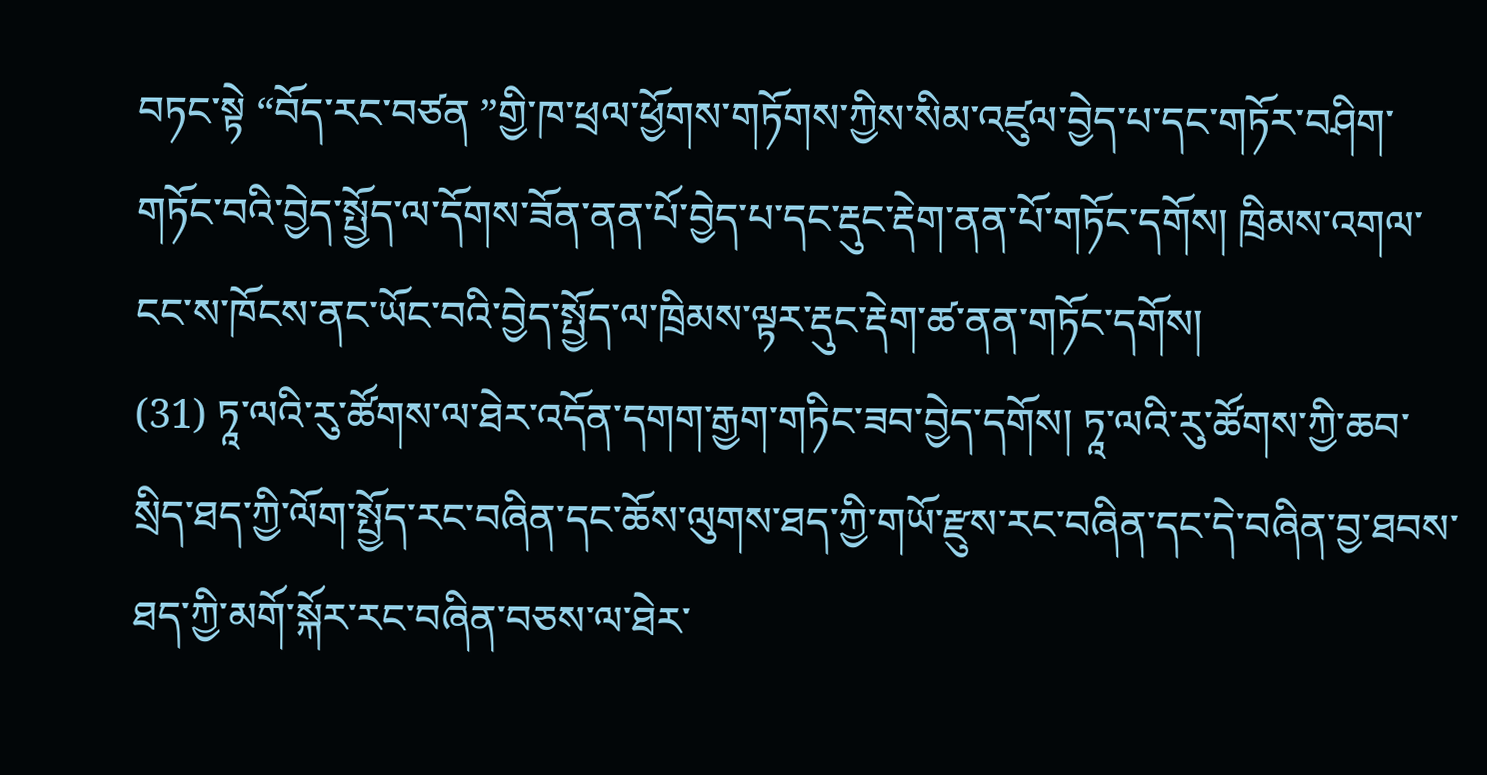བཏང་སྟེ “བོད་རང་བཙན ”གྱི་ཁ་ཕྲལ་ཕྱོགས་གཏོགས་ཀྱིས་སིམ་འཛུལ་བྱེད་པ་དང་གཏོར་བཤིག་གཏོང་བའི་བྱེད་སྤྱོད་ལ་དོགས་ཟོན་ནན་པོ་བྱེད་པ་དང་རྡུང་རྡེག་ནན་པོ་གཏོང་དགོས། ཁྲིམས་འགལ་ངང་ས་ཁོངས་ནང་ཡོང་བའི་བྱེད་སྤྱོད་ལ་ཁྲིམས་ལྟར་རྡུང་རྡེག་ཚ་ནན་གཏོང་དགོས།
(31) ཏཱ་ལའི་རུ་ཚོགས་ལ་ཐེར་འདོན་དགག་རྒྱག་གཏིང་ཟབ་བྱེད་དགོས། ཏཱ་ལའི་རུ་ཚོགས་ཀྱི་ཆབ་སྲིད་ཐད་ཀྱི་ལོག་སྤྱོད་རང་བཞིན་དང་ཆོས་ལུགས་ཐད་ཀྱི་གཡོ་རྫུས་རང་བཞིན་དང་དེ་བཞིན་བྱ་ཐབས་ཐད་ཀྱི་མགོ་སྐོར་རང་བཞིན་བཅས་ལ་ཐེར་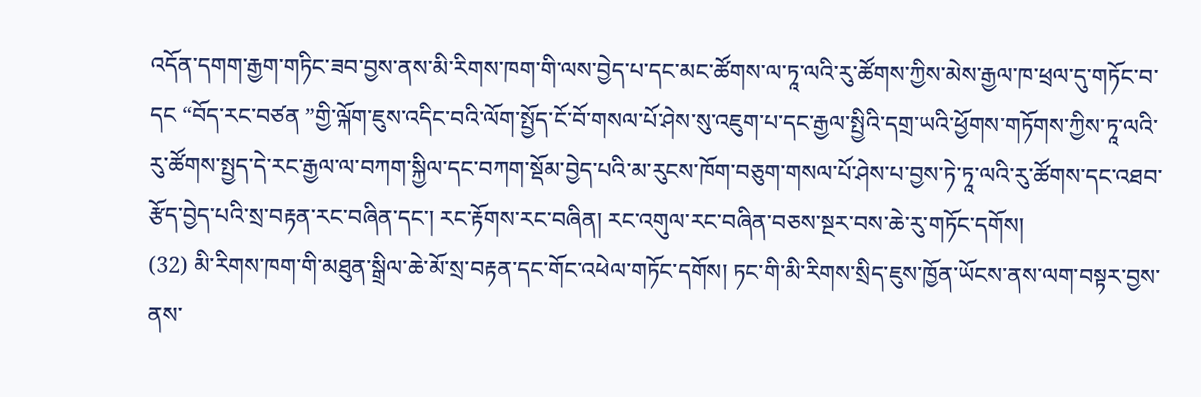འདོན་དགག་རྒྱག་གཏིང་ཟབ་བྱས་ནས་མི་རིགས་ཁག་གི་ལས་བྱེད་པ་དང་མང་ཚོགས་ལ་ཏཱ་ལའི་རུ་ཚོགས་ཀྱིས་མེས་རྒྱལ་ཁ་ཕྲལ་དུ་གཏོང་བ་དང “བོད་རང་བཙན ”གྱི་ལྐོག་ཇུས་འདིང་བའི་ལོག་སྤྱོད་ངོ་བོ་གསལ་པོ་ཤེས་སུ་འཇུག་པ་དང་རྒྱལ་སྤྱིའི་དགྲ་ཡའི་ཕྱོགས་གཏོགས་ཀྱིས་ཏཱ་ལའི་རུ་ཚོགས་སྤྱད་དེ་རང་རྒྱལ་ལ་བཀག་སྐྱིལ་དང་བཀག་སྡོམ་བྱེད་པའི་མ་རུངས་ཁོག་བཅུག་གསལ་པོ་ཤེས་པ་བྱས་ཏེ་ཏཱ་ལའི་རུ་ཚོགས་དང་འཐབ་རྩོད་བྱེད་པའི་སྲ་བརྟན་རང་བཞིན་དང་། རང་རྟོགས་རང་བཞིན། རང་འགུལ་རང་བཞིན་བཅས་སྔར་བས་ཆེ་རུ་གཏོང་དགོས།
(32) མི་རིགས་ཁག་གི་མཐུན་སྒྲིལ་ཆེ་མོ་སྲ་བརྟན་དང་གོང་འཕེལ་གཏོང་དགོས། ཏང་གི་མི་རིགས་སྲིད་ཇུས་ཁྱོན་ཡོངས་ནས་ལག་བསྟར་བྱས་ནས་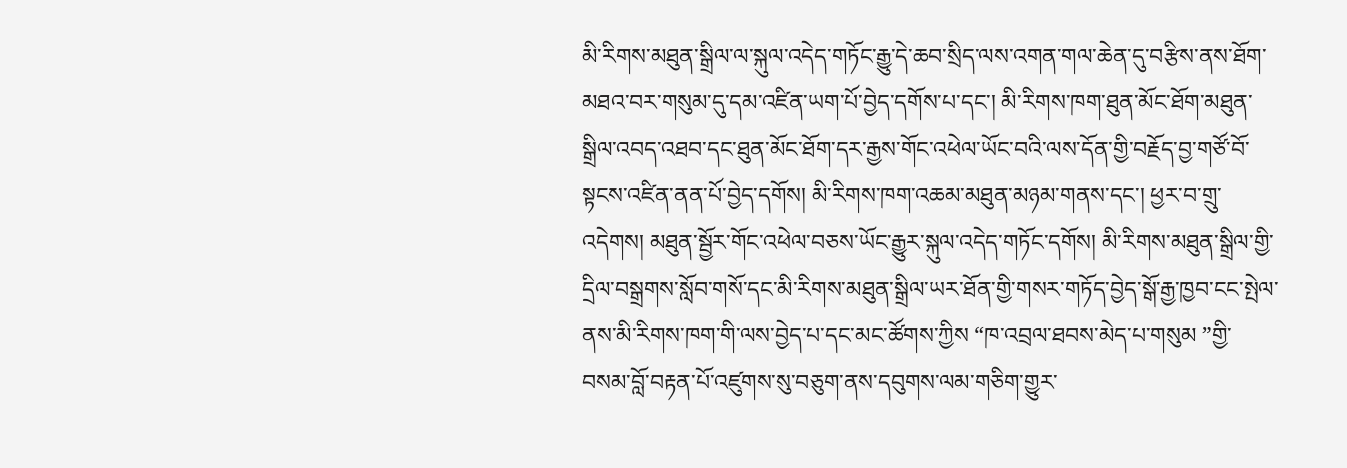མི་རིགས་མཐུན་སྒྲིལ་ལ་སྐུལ་འདེད་གཏོང་རྒྱུ་དེ་ཆབ་སྲིད་ལས་འགན་གལ་ཆེན་དུ་བརྩིས་ནས་ཐོག་མཐའ་བར་གསུམ་དུ་དམ་འཛིན་ཡག་པོ་བྱེད་དགོས་པ་དང་། མི་རིགས་ཁག་ཐུན་མོང་ཐོག་མཐུན་སྒྲིལ་འབད་འཐབ་དང་ཐུན་མོང་ཐོག་དར་རྒྱས་གོང་འཕེལ་ཡོང་བའི་ལས་དོན་གྱི་བརྗོད་བྱ་གཙོ་བོ་སྟངས་འཛིན་ནན་པོ་བྱེད་དགོས། མི་རིགས་ཁག་འཆམ་མཐུན་མཉམ་གནས་དང་། ཕྱར་བ་གྲུ་འདེགས། མཐུན་སྦྱོར་གོང་འཕེལ་བཅས་ཡོང་རྒྱུར་སྐུལ་འདེད་གཏོང་དགོས། མི་རིགས་མཐུན་སྒྲིལ་གྱི་དྲིལ་བསྒྲགས་སློབ་གསོ་དང་མི་རིགས་མཐུན་སྒྲིལ་ཡར་ཐོན་གྱི་གསར་གཏོད་བྱེད་སྒོ་རྒྱ་ཁྱབ་ངང་སྤེལ་ནས་མི་རིགས་ཁག་གི་ལས་བྱེད་པ་དང་མང་ཚོགས་ཀྱིས “ཁ་འབྲལ་ཐབས་མེད་པ་གསུམ ”གྱི་བསམ་བློ་བརྟན་པོ་འཛུགས་སུ་བཅུག་ནས་དབུགས་ལམ་གཅིག་གྱུར་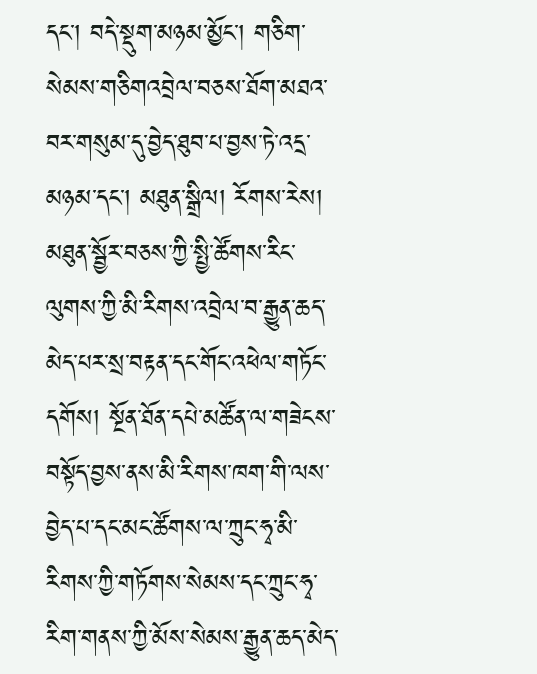དང་། བདེ་སྡུག་མཉམ་མྱོང་། གཅིག་སེམས་གཅིགའབྲེལ་བཅས་ཐོག་མཐའ་བར་གསུམ་དུ་བྱེད་ཐུབ་པ་བྱས་ཏེ་འདྲ་མཉམ་དང་། མཐུན་སྒྲིལ། རོགས་རེས། མཐུན་སྦྱོར་བཅས་ཀྱི་སྤྱི་ཚོགས་རིང་ལུགས་ཀྱི་མི་རིགས་འབྲེལ་བ་རྒྱུན་ཆད་མེད་པར་སྲ་བརྟན་དང་གོང་འཕེལ་གཏོང་དགོས། སྔོན་ཐོན་དཔེ་མཚོན་ལ་གཟེངས་བསྟོད་བྱས་ནས་མི་རིགས་ཁག་གི་ལས་བྱེད་པ་དང་མང་ཚོགས་ལ་ཀྲུང་ཧྭ་མི་རིགས་ཀྱི་གཏོགས་སེམས་དང་ཀྲུང་ཧྭ་རིག་གནས་ཀྱི་མོས་སེམས་རྒྱུན་ཆད་མེད་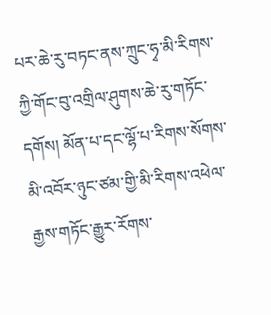པར་ཆེ་རུ་བཏང་ནས་ཀྲུང་ཧྭ་མི་རིགས་ཀྱི་གོང་བུ་འགྲིལ་ཤུགས་ཆེ་རུ་གཏོང་དགོས། མོན་པ་དང་ལྷོ་པ་རིགས་སོགས་མི་འབོར་ཉུང་ཙམ་གྱི་མི་རིགས་འཕེལ་རྒྱས་གཏོང་རྒྱུར་རོགས་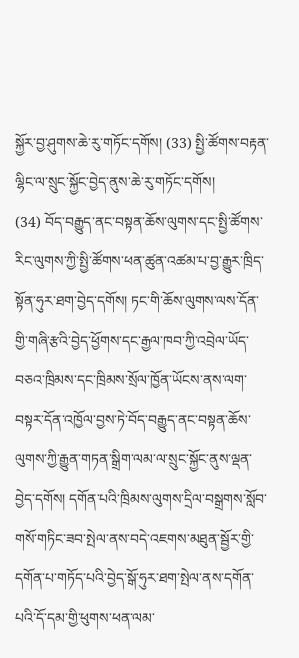སྐྱོར་བྱ་ཤུགས་ཆེ་རུ་གཏོང་དགོས། (33) སྤྱི་ཚོགས་བརྟན་ལྷིང་ལ་སྲུང་སྐྱོང་བྱེད་ནུས་ཆེ་རུ་གཏོང་དགོས།
(34) བོད་བརྒྱུད་ནང་བསྟན་ཆོས་ལུགས་དང་སྤྱི་ཚོགས་རིང་ལུགས་ཀྱི་སྤྱི་ཚོགས་ཕན་ཚུན་འཚམ་པ་བྱ་རྒྱུར་ཁྲིད་སྟོན་ཧུར་ཐག་བྱེད་དགོས། ཏང་གི་ཆོས་ལུགས་ལས་དོན་གྱི་གཞི་རྩའི་བྱེད་ཕྱོགས་དང་རྒྱལ་ཁབ་ཀྱི་འབྲེལ་ཡོད་བཅའ་ཁྲིམས་དང་ཁྲིམས་སྲོལ་ཁྱོན་ཡོངས་ནས་ལག་བསྟར་དོན་འཁྱོལ་བྱས་ཏེ་བོད་བརྒྱུད་ནང་བསྟན་ཆོས་ལུགས་ཀྱི་རྒྱུན་གཏན་སྒྲིག་ལམ་ལ་སྲུང་སྐྱོང་ནུས་ལྡན་བྱེད་དགོས། དགོན་པའི་ཁྲིམས་ལུགས་དྲིལ་བསྒྲགས་སློབ་གསོ་གཏིང་ཟབ་སྤེལ་ནས་བདེ་འཇགས་མཐུན་སྦྱོར་གྱི་དགོན་པ་གཏོད་པའི་བྱེད་སྒོ་ཧུར་ཐག་སྤེལ་ནས་དགོན་པའི་དོ་དམ་གྱི་ཕུགས་ཕན་ལམ་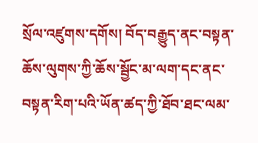སྲོལ་འཛུགས་དགོས། བོད་བརྒྱུད་ནང་བསྟན་ཆོས་ལུགས་ཀྱི་ཆོས་སྦྱོང་མ་ལག་དང་ནང་བསྟན་རིག་པའི་ཡོན་ཚད་ཀྱི་ཐོབ་ཐང་ལམ་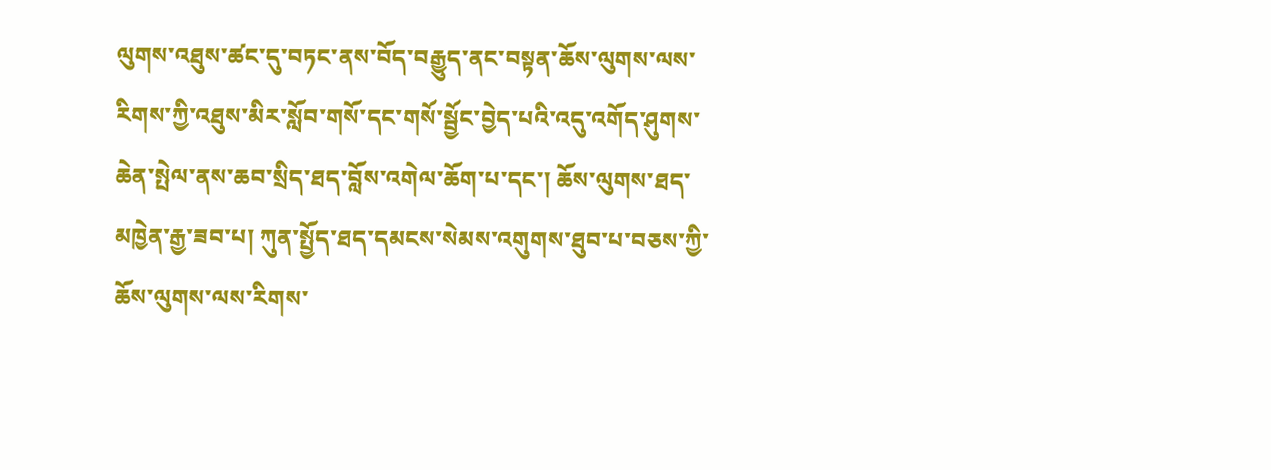ལུགས་འཐུས་ཚང་དུ་བཏང་ནས་བོད་བརྒྱུད་ནང་བསྟན་ཆོས་ལུགས་ལས་རིགས་ཀྱི་འཐུས་མིར་སློབ་གསོ་དང་གསོ་སྦྱོང་བྱེད་པའི་འདུ་འགོད་ཤུགས་ཆེན་སྤེལ་ནས་ཆབ་སྲིད་ཐད་བློས་འགེལ་ཆོག་པ་དང་། ཆོས་ལུགས་ཐད་མཁྱེན་རྒྱ་ཟབ་པ། ཀུན་སྤྱོད་ཐད་དམངས་སེམས་འགུགས་ཐུབ་པ་བཅས་ཀྱི་ཆོས་ལུགས་ལས་རིགས་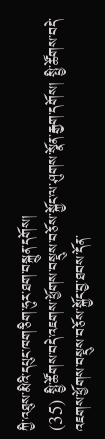ཀྱི་འཐུས་མིའི་དཔུང་ཁག་ཅིག་ཧུར་ཐག་བསྐྲུན་དགོས།
(35) སྤྱི་ཚོགས་བདེ་འཇགས་ཕྱོགས་བསྡུས་བཅོས་སྐྱོང་ལ་ཤུགས་སྣོན་རྒྱག་དགོས། སྤྱི་ཚོགས་བདེ་འཇགས་ཕྱོགས་བསྡུས་བཅོས་སྐྱོང་བྱ་ཐབས་དོན་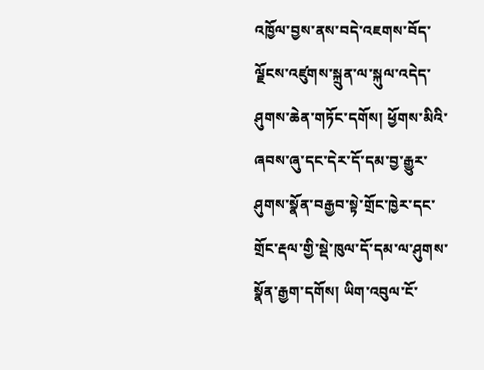འཁྱོལ་བྱས་ནས་བདེ་འཇགས་བོད་ལྗོངས་འཛུགས་སྐྲུན་ལ་སྐུལ་འདེད་ཤུགས་ཆེན་གཏོང་དགོས། ཕྱོགས་མིའི་ཞབས་ཞུ་དང་དེར་དོ་དམ་བྱ་རྒྱུར་ཤུགས་སྣོན་བརྒྱབ་སྟེ་གྲོང་ཁྱེར་དང་གྲོང་རྡལ་གྱི་སྡེ་ཁུལ་དོ་དམ་ལ་ཤུགས་སྣོན་རྒྱག་དགོས། ཡིག་འབུལ་ངོ་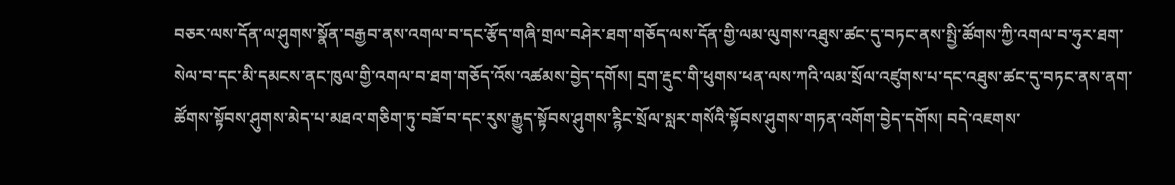བཅར་ལས་དོན་ལ་ཤུགས་སྣོན་བརྒྱབ་ནས་འགལ་བ་དང་རྩོད་གཞི་གྲལ་བཤེར་ཐག་གཅོད་ལས་དོན་གྱི་ལམ་ལུགས་འཐུས་ཚང་དུ་བཏང་ནས་སྤྱི་ཚོགས་ཀྱི་འགལ་བ་ཧུར་ཐག་སེལ་བ་དང་མི་དམངས་ནང་ཁུལ་གྱི་འགལ་བ་ཐག་གཅོད་འོས་འཚམས་བྱེད་དགོས། དྲག་རྡུང་གི་ཕུགས་ཕན་ལས་ཀའི་ལམ་སྲོལ་འཛུགས་པ་དང་འཐུས་ཚང་དུ་བཏང་ནས་ནག་ཚོགས་སྟོབས་ཤུགས་མེད་པ་མཐའ་གཅིག་ཏུ་བཟོ་བ་དང་རུས་རྒྱུད་སྟོབས་ཤུགས་ཪྙིང་སྲོལ་སླར་གསོའི་སྟོབས་ཤུགས་གཏན་འགོག་བྱེད་དགོས། བདེ་འཇགས་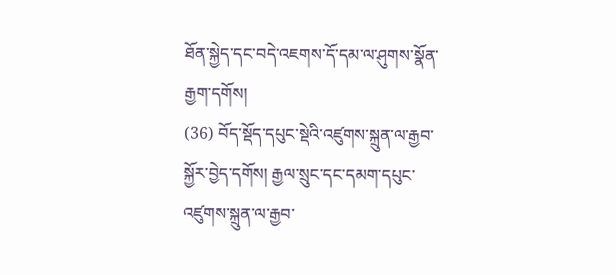ཐོན་སྐྱེད་དང་བདེ་འཇགས་དོ་དམ་ལ་ཤུགས་སྣོན་རྒྱག་དགོས།
(36) བོད་སྡོད་དཔུང་སྡེའི་འཛུགས་སྐྲུན་ལ་རྒྱབ་སྐྱོར་བྱེད་དགོས། རྒྱལ་སྲུང་དང་དམག་དཔུང་འཛུགས་སྐྲུན་ལ་རྒྱབ་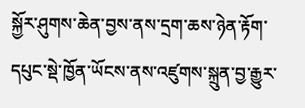སྐྱོར་ཤུགས་ཆེན་བྱས་ནས་དྲག་ཆས་ཉེན་རྟོག་དཔུང་སྡེ་ཁྱོན་ཡོངས་ནས་འཛུགས་སྐྲུན་བྱ་རྒྱུར་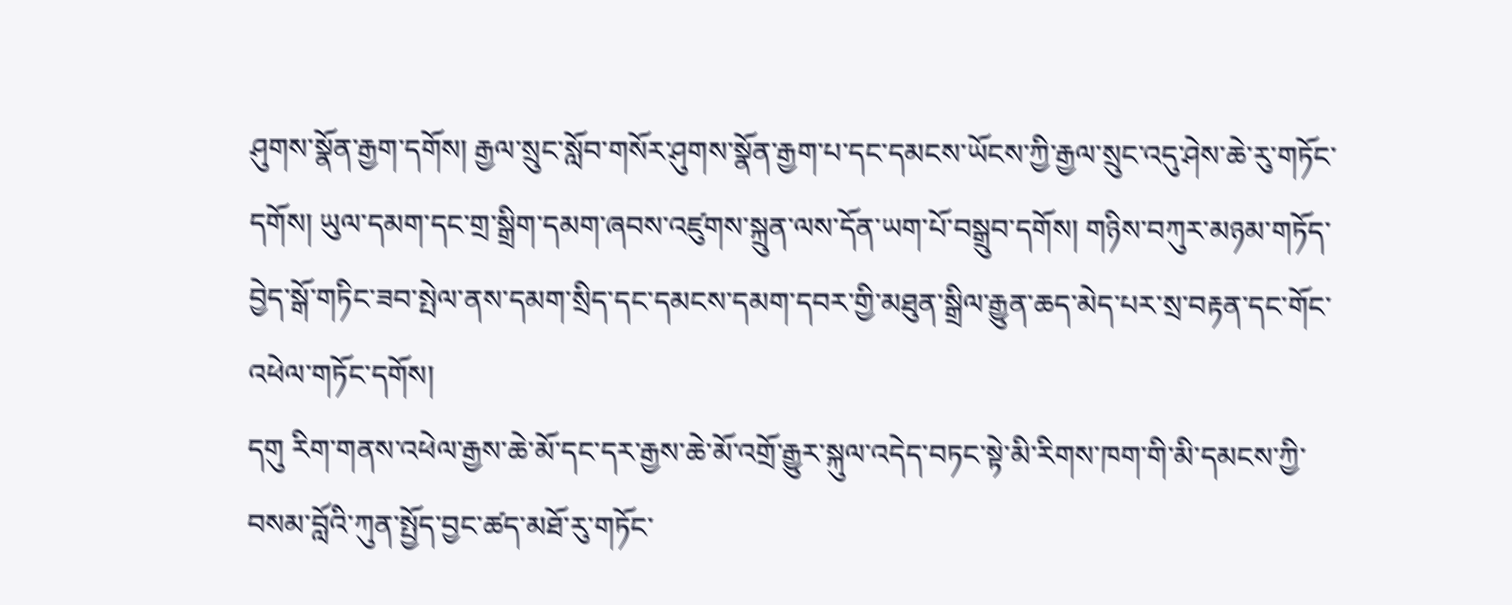ཤུགས་སྣོན་རྒྱག་དགོས། རྒྱལ་སྲུང་སློབ་གསོར་ཤུགས་སྣོན་རྒྱག་པ་དང་དམངས་ཡོངས་ཀྱི་རྒྱལ་སྲུང་འདུ་ཤེས་ཆེ་རུ་གཏོང་དགོས། ཡུལ་དམག་དང་གྲ་སྒྲིག་དམག་ཞབས་འཛུགས་སྐྲུན་ལས་དོན་ཡག་པོ་བསྒྲུབ་དགོས། གཉིས་བཀུར་མཉམ་གཏོད་བྱེད་སྒོ་གཏིང་ཟབ་སྤེལ་ནས་དམག་སྲིད་དང་དམངས་དམག་དབར་གྱི་མཐུན་སྒྲིལ་རྒྱུན་ཆད་མེད་པར་སྲ་བརྟན་དང་གོང་འཕེལ་གཏོང་དགོས།
དགུ རིག་གནས་འཕེལ་རྒྱས་ཆེ་མོ་དང་དར་རྒྱས་ཆེ་མོ་འགྲོ་རྒྱུར་སྐུལ་འདེད་བཏང་སྟེ་མི་རིགས་ཁག་གི་མི་དམངས་ཀྱི་བསམ་བློའི་ཀུན་སྤྱོད་བྱང་ཚད་མཐོ་རུ་གཏོང་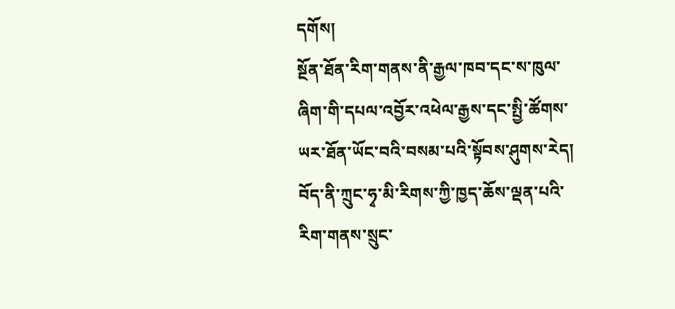དགོས།
སྔོན་ཐོན་རིག་གནས་ནི་རྒྱལ་ཁབ་དང་ས་ཁུལ་ཞིག་གི་དཔལ་འབྱོར་འཕེལ་རྒྱས་དང་སྤྱི་ཚོགས་ཡར་ཐོན་ཡོང་བའི་བསམ་པའི་སྟོབས་ཤུགས་རེད། བོད་ནི་ཀྲུང་ཧྭ་མི་རིགས་ཀྱི་ཁྱད་ཆོས་ལྡན་པའི་རིག་གནས་སྲུང་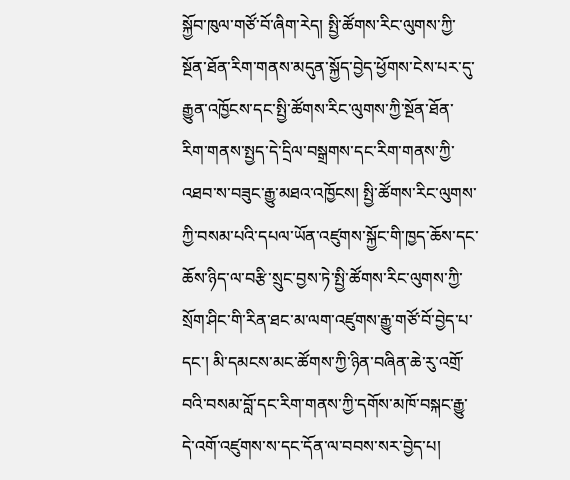སྐྱོབ་ཁུལ་གཙོ་བོ་ཞིག་རེད། སྤྱི་ཚོགས་རིང་ལུགས་ཀྱི་སྔོན་ཐོན་རིག་གནས་མདུན་སྐྱོད་བྱེད་ཕྱོགས་ངེས་པར་དུ་རྒྱུན་འཁྱོངས་དང་སྤྱི་ཚོགས་རིང་ལུགས་ཀྱི་སྔོན་ཐོན་རིག་གནས་སྤྱད་དེ་དྲིལ་བསྒྲགས་དང་རིག་གནས་ཀྱི་འཐབ་ས་བཟུང་རྒྱུ་མཐའ་འཁྱོངས། སྤྱི་ཚོགས་རིང་ལུགས་ཀྱི་བསམ་པའི་དཔལ་ཡོན་འཛུགས་སྐྱོང་གི་ཁྱད་ཆོས་དང་ཆོས་ཉིད་ལ་བརྩི་སྲུང་བྱས་ཏེ་སྤྱི་ཚོགས་རིང་ལུགས་ཀྱི་སྲོག་ཤིང་གི་རིན་ཐང་མ་ལག་འཛུགས་རྒྱུ་གཙོ་བོ་བྱེད་པ་དང་། མི་དམངས་མང་ཚོགས་ཀྱི་ཉིན་བཞིན་ཆེ་རུ་འགྲོ་བའི་བསམ་བློ་དང་རིག་གནས་ཀྱི་དགོས་མཁོ་བསྐང་རྒྱུ་དེ་འགོ་འཛུགས་ས་དང་དོན་ལ་བབས་སར་བྱེད་པ།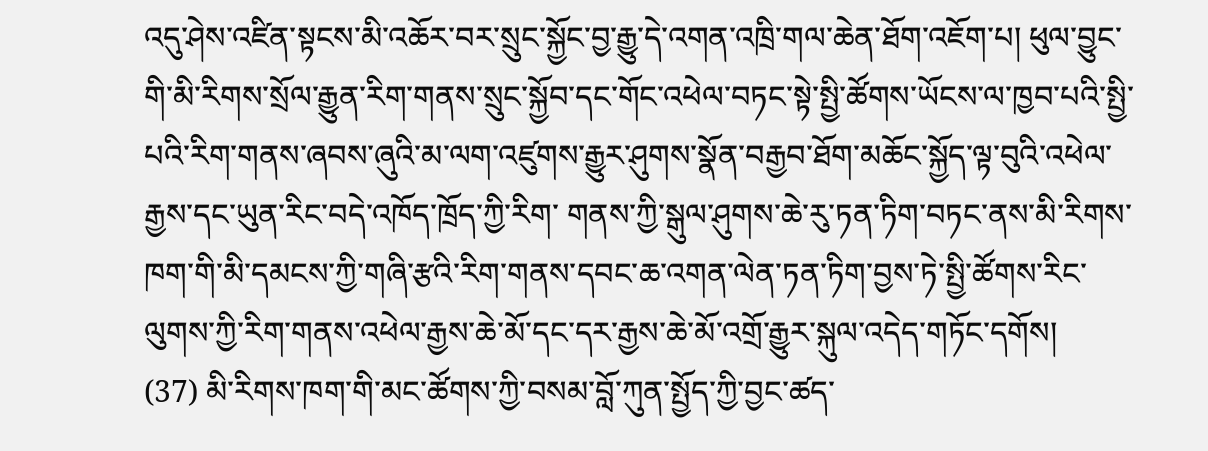འདུ་ཤེས་འཛིན་སྟངས་མི་འཆོར་བར་སྲུང་སྐྱོང་བྱ་རྒྱུ་དེ་འགན་འཁྲི་གལ་ཆེན་ཐོག་འཇོག་པ། ཕུལ་བྱུང་གི་མི་རིགས་སྲོལ་རྒྱུན་རིག་གནས་སྲུང་སྐྱོབ་དང་གོང་འཕེལ་བཏང་སྟེ་སྤྱི་ཚོགས་ཡོངས་ལ་ཁྱབ་པའི་སྤྱི་པའི་རིག་གནས་ཞབས་ཞུའི་མ་ལག་འཛུགས་རྒྱུར་ཤུགས་སྣོན་བརྒྱབ་ཐོག་མཆོང་སྐྱོད་ལྟ་བུའི་འཕེལ་རྒྱས་དང་ཡུན་རིང་བདེ་འཁོད་ཁྲོད་ཀྱི་རིག་ གནས་ཀྱི་སྒུལ་ཤུགས་ཆེ་རུ་ཏན་ཏིག་བཏང་ནས་མི་རིགས་ཁག་གི་མི་དམངས་ཀྱི་གཞི་རྩའི་རིག་གནས་དབང་ཆ་འགན་ལེན་ཏན་ཏིག་བྱས་ཏེ་སྤྱི་ཚོགས་རིང་ལུགས་ཀྱི་རིག་གནས་འཕེལ་རྒྱས་ཆེ་མོ་དང་དར་རྒྱས་ཆེ་མོ་འགྲོ་རྒྱུར་སྐུལ་འདེད་གཏོང་དགོས།
(37) མི་རིགས་ཁག་གི་མང་ཚོགས་ཀྱི་བསམ་བློ་ཀུན་སྤྱོད་ཀྱི་བྱང་ཚད་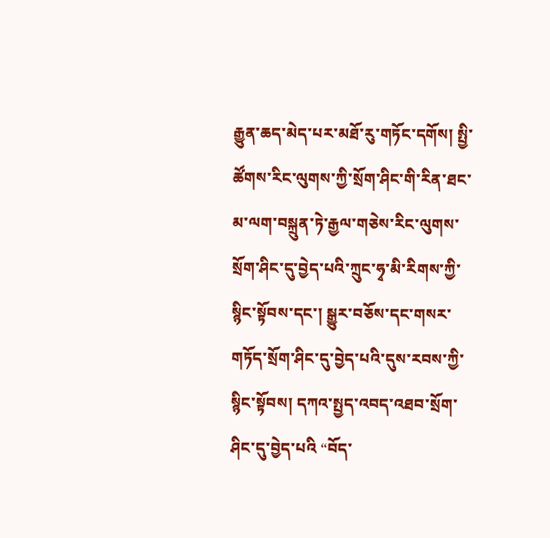རྒྱུན་ཆད་མེད་པར་མཐོ་རུ་གཏོང་དགོས། སྤྱི་ཚོགས་རིང་ལུགས་ཀྱི་སྲོག་ཤིང་གི་རིན་ཐང་མ་ལག་བསྐྲུན་ཏེ་རྒྱལ་གཅེས་རིང་ལུགས་སྲོག་ཤིང་དུ་བྱེད་པའི་ཀྲུང་ཧྭ་མི་རིགས་ཀྱི་སྙིང་སྟོབས་དང་། སྒྱུར་བཅོས་དང་གསར་གཏོད་སྲོག་ཤིང་དུ་བྱེད་པའི་དུས་རབས་ཀྱི་སྙིང་སྟོབས། དཀའ་སྤྱད་འབད་འཐབ་སྲོག་ཤིང་དུ་བྱེད་པའི “བོད་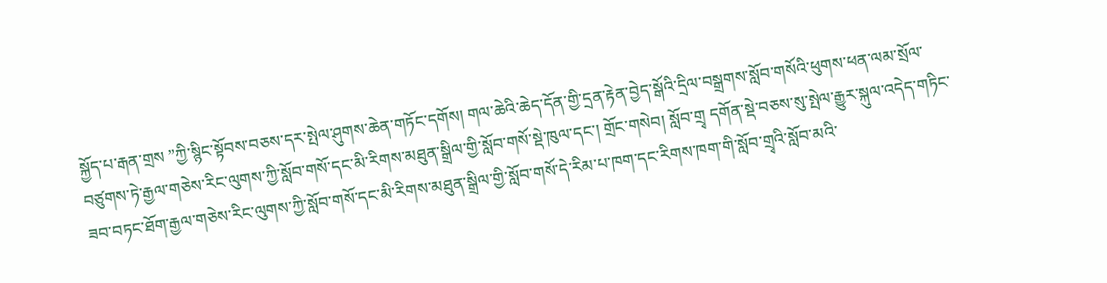སྐྱོད་པ་རྒན་གྲས ”ཀྱི་སྙིང་སྟོབས་བཅས་དར་སྤེལ་ཤུགས་ཆེན་གཏོང་དགོས། གལ་ཆེའི་ཆེད་དོན་གྱི་དྲན་རྟེན་བྱེད་སྒོའི་དྲིལ་བསྒྲགས་སློབ་གསོའི་ཕུགས་ཕན་ལམ་སྲོལ་བཙུགས་ཏེ་རྒྱལ་གཅེས་རིང་ལུགས་ཀྱི་སློབ་གསོ་དང་མི་རིགས་མཐུན་སྒྲིལ་གྱི་སློབ་གསོ་སྡེ་ཁུལ་དང་། གྲོང་གསེབ། སློབ་གྲྭ དགོན་སྡེ་བཅས་སུ་སྤེལ་རྒྱུར་སྐུལ་འདེད་གཏིང་ཟབ་བཏང་ཐོག་རྒྱལ་གཅེས་རིང་ལུགས་ཀྱི་སློབ་གསོ་དང་མི་རིགས་མཐུན་སྒྲིལ་གྱི་སློབ་གསོ་དེ་རིམ་པ་ཁག་དང་རིགས་ཁག་གི་སློབ་གྲྭའི་སློབ་མའི་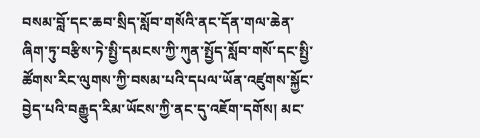བསམ་བློ་དང་ཆབ་སྲིད་སློབ་གསོའི་ནང་དོན་གལ་ཆེན་ཞིག་ཏུ་བརྩིས་ཏེ་སྤྱི་དམངས་ཀྱི་ཀུན་སྤྱོད་སློབ་གསོ་དང་སྤྱི་ཚོགས་རིང་ལུགས་ཀྱི་བསམ་པའི་དཔལ་ཡོན་འཛུགས་སྐྱོང་བྱེད་པའི་བརྒྱུད་རིམ་ཡོངས་ཀྱི་ནང་དུ་འཇོག་དགོས། མང་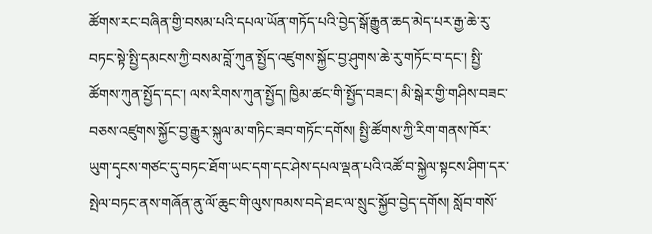ཚོགས་རང་བཞིན་གྱི་བསམ་པའི་དཔལ་ཡོན་གཏོད་པའི་བྱེད་སྒོ་རྒྱུན་ཆད་མེད་པར་རྒྱ་ཆེ་རུ་བཏང་སྟེ་སྤྱི་དམངས་ཀྱི་བསམ་བློ་ཀུན་སྤྱོད་འཛུགས་སྐྱོང་བྱ་ཤུགས་ཆེ་རུ་གཏོང་བ་དང་། སྤྱི་ཚོགས་ཀུན་སྤྱོད་དང་། ལས་རིགས་ཀུན་སྤྱོད། ཁྱིམ་ཚང་གི་སྤྱོད་བཟང་། མི་སྒེར་གྱི་གཤིས་བཟང་བཅས་འཛུགས་སྐྱོང་བྱ་རྒྱུར་སྐུལ་མ་གཏིང་ཟབ་གཏོང་དགོས། སྤྱི་ཚོགས་ཀྱི་རིག་གནས་ཁོར་ཡུག་དྭངས་གཙང་དུ་བཏང་ཐོག་ཡང་དག་དང་ཤེས་དཔལ་ལྡན་པའི་འཚོ་བ་སྐྱེལ་སྟངས་ཤིག་དར་སྤེལ་བཏང་ནས་གཞོན་ནུ་ལོ་ཆུང་གི་ལུས་ཁམས་བདེ་ཐང་ལ་སྲུང་སྐྱོབ་བྱེད་དགོས། སློབ་གསོ་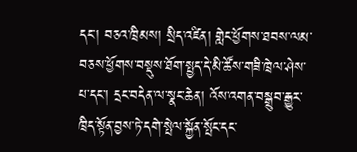དང་། བཅའ་ཁྲིམས། སྲིད་འཛིན། གླེང་ཕྱོགས་ཐབས་ལམ་བཅས་ཕྱོགས་བསྡུས་ཐོག་སྤྱད་དེ་མི་ཚོས་གཟི་ཁྲེལ་ཤེས་པ་དང་། དྲང་བདེན་ལ་སྣང་ཆེན། འོས་འགན་བསྒྲུབ་རྒྱུར་ཁྲིད་སྟོན་བྱས་ཏེ་དགེ་སྤེལ་སྐྱོན་སྤོང་དང་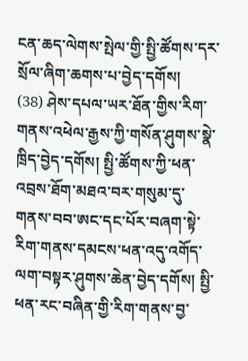ངན་ཆད་ལེགས་སྤེལ་གྱི་སྤྱི་ཚོགས་དར་སྲོལ་ཞིག་ཆགས་པ་བྱེད་དགོས།
(38) ཤེས་དཔལ་ཡར་ཐོན་གྱིས་རིག་གནས་འཕེལ་རྒྱས་ཀྱི་གསོན་ཤུགས་སྣེ་ཁྲིད་བྱེད་དགོས། སྤྱི་ཚོགས་ཀྱི་ཕན་འབྲས་ཐོག་མཐའ་བར་གསུམ་དུ་གནས་བབ་ཨང་དང་པོར་བཞག་སྟེ་རིག་གནས་དམངས་ཕན་འདུ་འགོད་ལག་བསྟར་ཤུགས་ཆེན་བྱེད་དགོས། སྤྱི་ཕན་རང་བཞིན་གྱི་རིག་གནས་བྱ་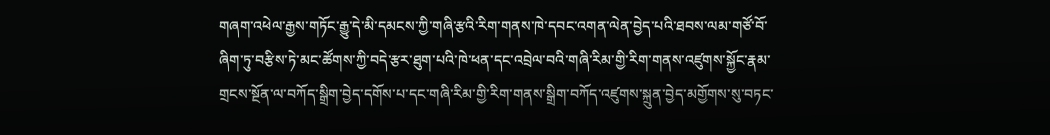གཞག་འཕེལ་རྒྱས་གཏོང་རྒྱུ་དེ་མི་དམངས་ཀྱི་གཞི་རྩའི་རིག་གནས་ཁེ་དབང་འགན་ལེན་བྱེད་པའི་ཐབས་ལམ་གཙོ་བོ་ཞིག་ཏུ་བརྩིས་ཏེ་མང་ཚོགས་ཀྱི་བདེ་རྩར་ཐུག་པའི་ཁེ་ཕན་དང་འབྲེལ་བའི་གཞི་རིམ་གྱི་རིག་གནས་འཛུགས་སྐྱོང་རྣམ་གྲངས་སྔོན་ལ་བཀོད་སྒྲིག་བྱེད་དགོས་པ་དང་གཞི་རིམ་གྱི་རིག་གནས་སྒྲིག་བཀོད་འཛུགས་སྐྲུན་བྱེད་མགྱོགས་སུ་བཏང་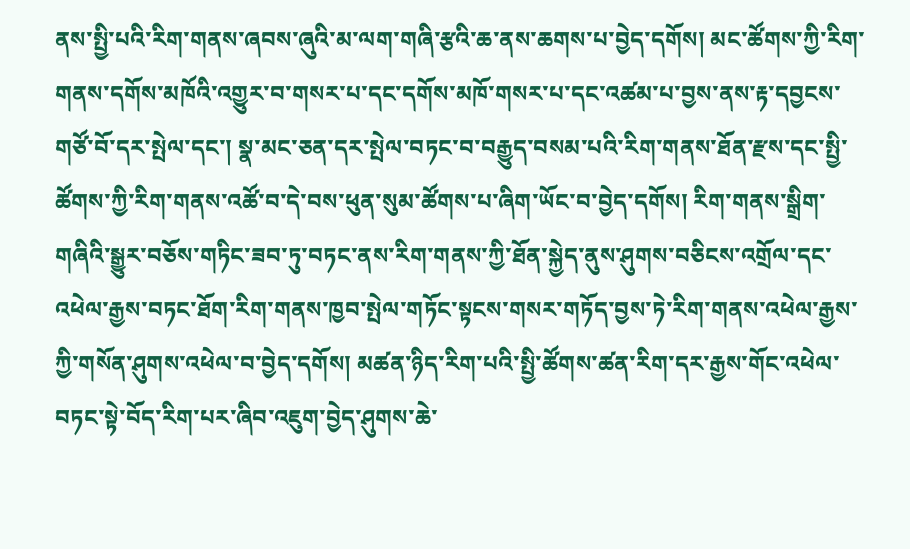ནས་སྤྱི་པའི་རིག་གནས་ཞབས་ཞུའི་མ་ལག་གཞི་རྩའི་ཆ་ནས་ཆགས་པ་བྱེད་དགོས། མང་ཚོགས་ཀྱི་རིག་གནས་དགོས་མཁོའི་འགྱུར་བ་གསར་པ་དང་དགོས་མཁོ་གསར་པ་དང་འཚམ་པ་བྱས་ནས་རྟ་དབྱངས་གཙོ་བོ་དར་སྤེལ་དང་། སྣ་མང་ཅན་དར་སྤེལ་བཏང་བ་བརྒྱུད་བསམ་པའི་རིག་གནས་ཐོན་རྫས་དང་སྤྱི་ཚོགས་ཀྱི་རིག་གནས་འཚོ་བ་དེ་བས་ཕུན་སུམ་ཚོགས་པ་ཞིག་ཡོང་བ་བྱེད་དགོས། རིག་གནས་སྒྲིག་གཞིའི་སྒྱུར་བཅོས་གཏིང་ཟབ་ཏུ་བཏང་ནས་རིག་གནས་ཀྱི་ཐོན་སྐྱེད་ནུས་ཤུགས་བཅིངས་འགྲོལ་དང་འཕེལ་རྒྱས་བཏང་ཐོག་རིག་གནས་ཁྱབ་སྤེལ་གཏོང་སྟངས་གསར་གཏོད་བྱས་ཏེ་རིག་གནས་འཕེལ་རྒྱས་ཀྱི་གསོན་ཤུགས་འཕེལ་བ་བྱེད་དགོས། མཚན་ཉིད་རིག་པའི་སྤྱི་ཚོགས་ཚན་རིག་དར་རྒྱས་གོང་འཕེལ་བཏང་སྟེ་བོད་རིག་པར་ཞིབ་འཇུག་བྱེད་ཤུགས་ཆེ་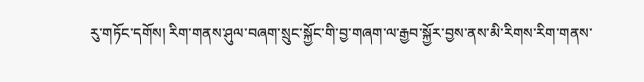རུ་གཏོང་དགོས། རིག་གནས་ཤུལ་བཞག་སྲུང་སྐྱོང་གི་བྱ་གཞག་ལ་རྒྱབ་སྐྱོར་བྱས་ནས་མི་རིགས་རིག་གནས་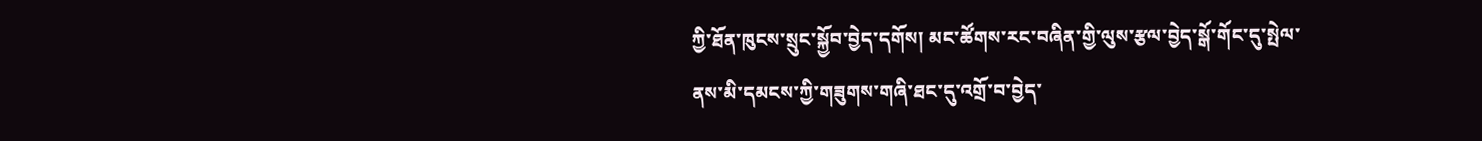ཀྱི་ཐོན་ཁུངས་སྲུང་སྐྱོབ་བྱེད་དགོས། མང་ཚོགས་རང་བཞིན་གྱི་ལུས་རྩལ་བྱེད་སྒོ་གོང་དུ་སྤེལ་ནས་མི་དམངས་ཀྱི་གཟུགས་གཞི་ཐང་དུ་འགྲོ་བ་བྱེད་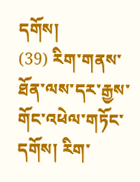དགོས།
(39) རིག་གནས་ཐོན་ལས་དར་རྒྱས་གོང་འཕེལ་གཏོང་དགོས། རིག་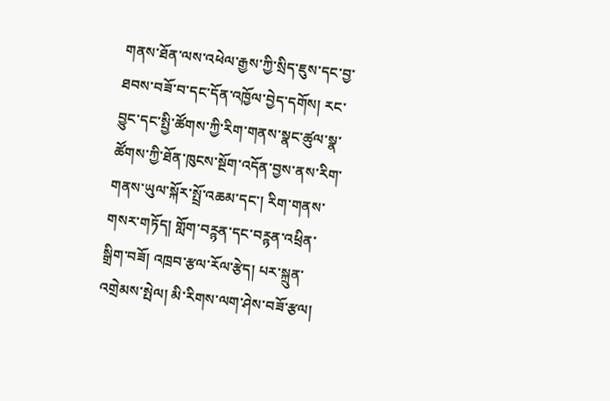གནས་ཐོན་ལས་འཕེལ་རྒྱས་ཀྱི་སྲིད་ཇུས་དང་བྱ་ཐབས་བཟོ་བ་དང་དོན་འཁྱོལ་བྱེད་དགོས། རང་བྱུང་དང་སྤྱི་ཚོགས་ཀྱི་རིག་གནས་སྣང་ཚུལ་སྣ་ཚོགས་ཀྱི་ཐོན་ཁུངས་སྔོག་འདོན་བྱས་ནས་རིག་གནས་ཡུལ་སྐོར་སྤྲོ་འཆམ་དང་། རིག་གནས་གསར་གཏོད། གློག་བཪྙན་དང་བཪྙན་འཕྲིན་སྒྲིག་བཟོ། འཁྲབ་རྩལ་རོལ་རྩེད། པར་སྐྲུན་འགྲེམས་སྤེལ། མི་རིགས་ལག་ཤེས་བཟོ་རྩལ།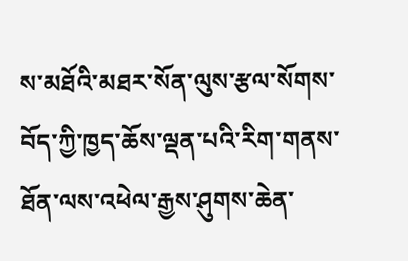ས་མཐོའི་མཐར་སོན་ལུས་རྩལ་སོགས་བོད་ཀྱི་ཁྱད་ཆོས་ལྡན་པའི་རིག་གནས་ཐོན་ལས་འཕེལ་རྒྱས་ཤུགས་ཆེན་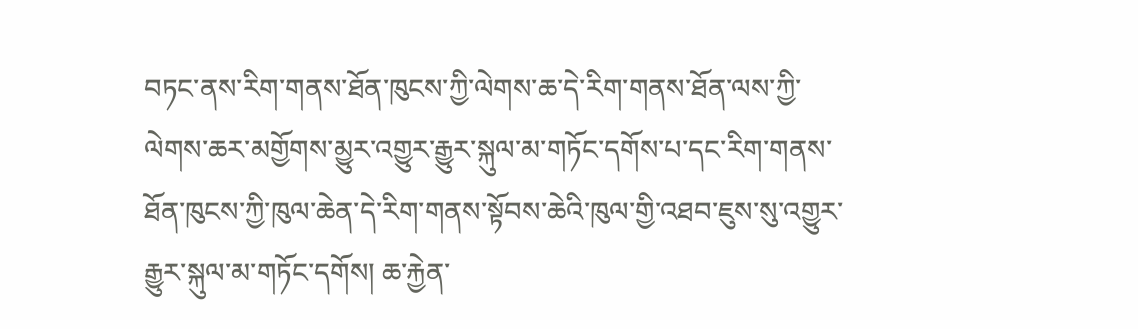བཏང་ནས་རིག་གནས་ཐོན་ཁུངས་ཀྱི་ལེགས་ཆ་དེ་རིག་གནས་ཐོན་ལས་ཀྱི་ལེགས་ཆར་མགྱོགས་མྱུར་འགྱུར་རྒྱུར་སྐུལ་མ་གཏོང་དགོས་པ་དང་རིག་གནས་ཐོན་ཁུངས་ཀྱི་ཁུལ་ཆེན་དེ་རིག་གནས་སྟོབས་ཆེའི་ཁུལ་གྱི་འཐབ་ཇུས་སུ་འགྱུར་རྒྱུར་སྐུལ་མ་གཏོང་དགོས། ཆ་རྐྱེན་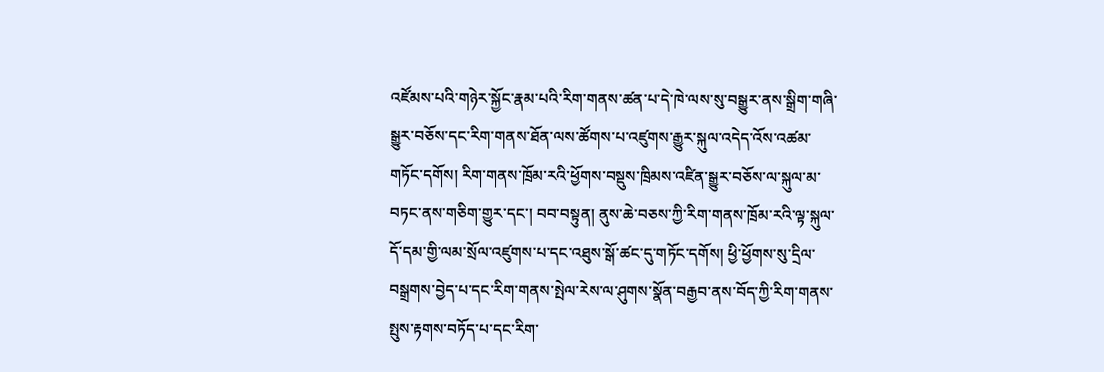འཛོམས་པའི་གཉེར་སྐྱོང་རྣམ་པའི་རིག་གནས་ཚན་པ་དེ་ཁེ་ལས་སུ་བསྒྱུར་ནས་སྒྲིག་གཞི་སྒྱུར་བཅོས་དང་རིག་གནས་ཐོན་ལས་ཚོགས་པ་འཛུགས་རྒྱུར་སྐུལ་འདེད་འོས་འཚམ་གཏོང་དགོས། རིག་གནས་ཁྲོམ་རའི་ཕྱོགས་བསྡུས་ཁྲིམས་འཛིན་སྒྱུར་བཅོས་ལ་སྐུལ་མ་བཏང་ནས་གཅིག་གྱུར་དང་། བབ་བསྟུན། ནུས་ཆེ་བཅས་ཀྱི་རིག་གནས་ཁྲོམ་རའི་ལྟ་སྐུལ་དོ་དམ་གྱི་ལམ་སྲོལ་འཛུགས་པ་དང་འཐུས་སྒོ་ཚང་དུ་གཏོང་དགོས། ཕྱི་ཕྱོགས་སུ་དྲིལ་བསྒྲགས་བྱེད་པ་དང་རིག་གནས་སྤེལ་རེས་ལ་ཤུགས་སྣོན་བརྒྱབ་ནས་བོད་ཀྱི་རིག་གནས་སྤུས་རྟགས་བཏོད་པ་དང་རིག་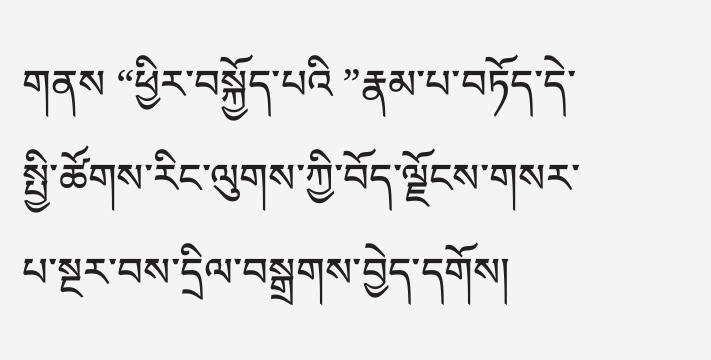གནས “ཕྱིར་བསྐྱོད་པའི ”རྣམ་པ་བཏོད་དེ་སྤྱི་ཚོགས་རིང་ལུགས་ཀྱི་བོད་ལྗོངས་གསར་པ་སྔར་བས་དྲིལ་བསྒྲགས་བྱེད་དགོས།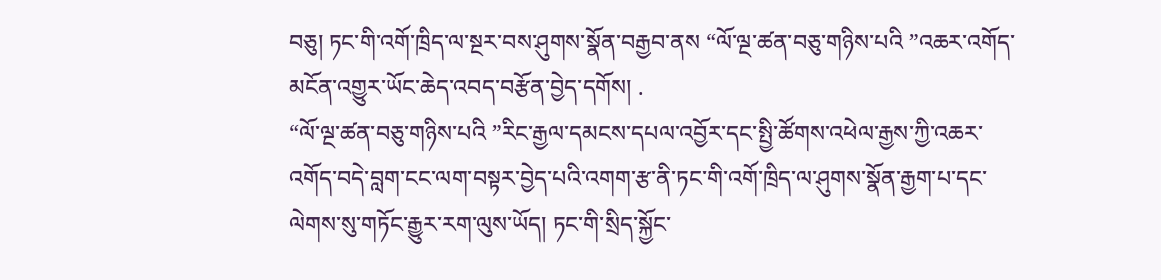བཅུ། ཏང་གི་འགོ་ཁྲིད་ལ་སྔར་བས་ཤུགས་སྣོན་བརྒྱབ་ནས “ལོ་ལྔ་ཚན་བཅུ་གཉིས་པའི ”འཆར་འགོད་མངོན་འགྱུར་ཡོང་ཆེད་འབད་བརྩོན་བྱེད་དགོས། .
“ལོ་ལྔ་ཚན་བཅུ་གཉིས་པའི ”རིང་རྒྱལ་དམངས་དཔལ་འབྱོར་དང་སྤྱི་ཚོགས་འཕེལ་རྒྱས་ཀྱི་འཆར་འགོད་བདེ་བླག་ངང་ལག་བསྟར་བྱེད་པའི་འགག་རྩ་ནི་ཏང་གི་འགོ་ཁྲིད་ལ་ཤུགས་སྣོན་རྒྱག་པ་དང་ལེགས་སུ་གཏོང་རྒྱུར་རག་ལུས་ཡོད། ཏང་གི་སྲིད་སྐྱོང་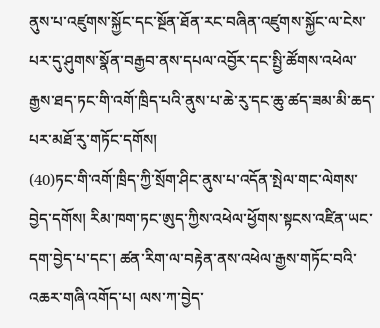ནུས་པ་འཛུགས་སྐྱོང་དང་སྔོན་ཐོན་རང་བཞིན་འཛུགས་སྐྱོང་ལ་ངེས་པར་དུ་ཤུགས་སྣོན་བརྒྱབ་ནས་དཔལ་འབྱོར་དང་སྤྱི་ཚོགས་འཕེལ་རྒྱས་ཐད་ཏང་གི་འགོ་ཁྲིད་པའི་ནུས་པ་ཆེ་རུ་དང་ཆུ་ཚད་ཟམ་མི་ཆད་པར་མཐོ་རུ་གཏོང་དགོས།
(40)ཏང་གི་འགོ་ཁྲིད་ཀྱི་སྲོག་ཤིང་ནུས་པ་འདོན་སྤེལ་གང་ལེགས་བྱེད་དགོས། རིམ་ཁག་ཏང་ཨུད་ཀྱིས་འཕེལ་ཕྱོགས་སྟངས་འཛིན་ཡང་དག་བྱེད་པ་དང་། ཚན་རིག་ལ་བརྟེན་ནས་འཕེལ་རྒྱས་གཏོང་བའི་འཆར་གཞི་འགོད་པ། ལས་ཀ་བྱེད་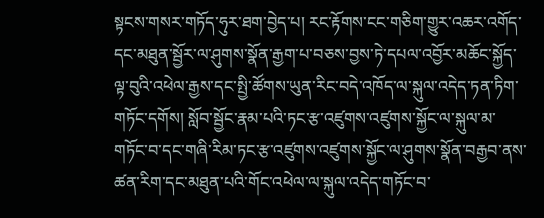སྟངས་གསར་གཏོད་ཧུར་ཐག་བྱེད་པ། རང་རྟོགས་ངང་གཅིག་གྱུར་འཆར་འགོད་དང་མཐུན་སྦྱོར་ལ་ཤུགས་སྣོན་རྒྱག་པ་བཅས་བྱས་ཏེ་དཔལ་འབྱོར་མཆོང་སྐྱོད་ལྟ་བུའི་འཕེལ་རྒྱས་དང་སྤྱི་ཚོགས་ཡུན་རིང་བདེ་འཁོད་ལ་སྐུལ་འདེད་ཏན་ཏིག་གཏོང་དགོས། སློབ་སྦྱོང་རྣམ་པའི་ཏང་རྩ་འཛུགས་འཛུགས་སྐྱོང་ལ་སྐུལ་མ་གཏོང་བ་དང་གཞི་རིམ་ཏང་རྩ་འཛུགས་འཛུགས་སྐྱོང་ལ་ཤུགས་སྣོན་བརྒྱབ་ནས་ཚན་རིག་དང་མཐུན་པའི་གོང་འཕེལ་ལ་སྐུལ་འདེད་གཏོང་བ་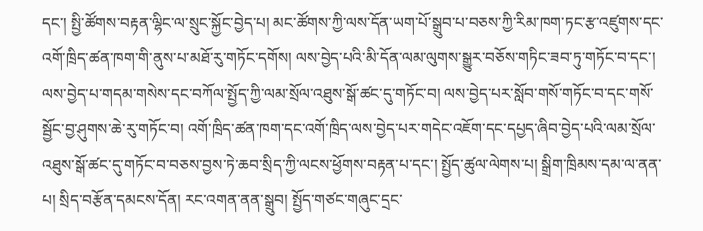དང་། སྤྱི་ཚོགས་བརྟན་ལྷིང་ལ་སྲུང་སྐྱོང་བྱེད་པ། མང་ཚོགས་ཀྱི་ལས་དོན་ཡག་པོ་སྒྲུབ་པ་བཅས་ཀྱི་རིམ་ཁག་ཏང་རྩ་འཛུགས་དང་འགོ་ཁྲིད་ཚན་ཁག་གི་ནུས་པ་མཐོ་རུ་གཏོང་དགོས། ལས་བྱེད་པའི་མི་དོན་ལམ་ལུགས་སྒྱུར་བཅོས་གཏིང་ཟབ་ཏུ་གཏོང་བ་དང་། ལས་བྱེད་པ་གདམ་གསེས་དང་བཀོལ་སྤྱོད་ཀྱི་ལམ་སྲོལ་འཐུས་སྒོ་ཚང་དུ་གཏོང་བ། ལས་བྱེད་པར་སློབ་གསོ་གཏོང་བ་དང་གསོ་སྦྱོང་བྱ་ཤུགས་ཆེ་རུ་གཏོང་བ། འགོ་ཁྲིད་ཚན་ཁག་དང་འགོ་ཁྲིད་ལས་བྱེད་པར་གདེང་འཇོག་དང་དཔྱད་ཞིབ་བྱེད་པའི་ལམ་སྲོལ་འཐུས་སྒོ་ཚང་དུ་གཏོང་བ་བཅས་བྱས་ཏེ་ཆབ་སྲིད་ཀྱི་ལངས་ཕྱོགས་བརྟན་པ་དང་། སྤྱོད་ཚུལ་ལེགས་པ། སྒྲིག་ཁྲིམས་དམ་ལ་ནན་པ། སྲིད་བརྩོན་དམངས་དོན། རང་འགན་ནན་སྒྲུབ། སྤྱོད་གཙང་གཞུང་དྲང་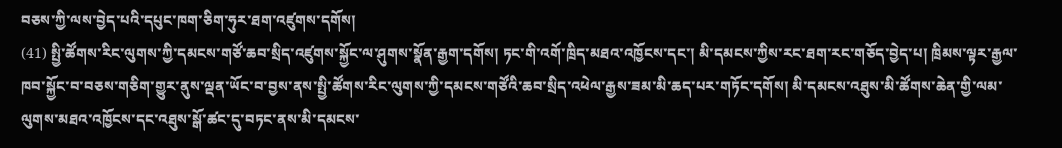བཅས་ཀྱི་ལས་བྱེད་པའི་དཔུང་ཁག་ཅིག་ཧུར་ཐག་འཛུགས་དགོས།
(41) སྤྱི་ཚོགས་རིང་ལུགས་ཀྱི་དམངས་གཙོ་ཆབ་སྲིད་འཛུགས་སྐྱོང་ལ་ཤུགས་སྣོན་རྒྱག་དགོས། ཏང་གི་འགོ་ཁྲིད་མཐའ་འཁྱོངས་དང་། མི་དམངས་ཀྱིས་རང་ཐག་རང་གཅོད་བྱེད་པ། ཁྲིམས་ལྟར་རྒྱལ་ཁབ་སྐྱོང་བ་བཅས་གཅིག་གྱུར་ནུས་ལྡན་ཡོང་བ་བྱས་ནས་སྤྱི་ཚོགས་རིང་ལུགས་ཀྱི་དམངས་གཙོའི་ཆབ་སྲིད་འཕེལ་རྒྱས་ཟམ་མི་ཆད་པར་གཏོང་དགོས། མི་དམངས་འཐུས་མི་ཚོགས་ཆེན་གྱི་ལམ་ལུགས་མཐའ་འཁྱོངས་དང་འཐུས་སྒོ་ཚང་དུ་བཏང་ནས་མི་དམངས་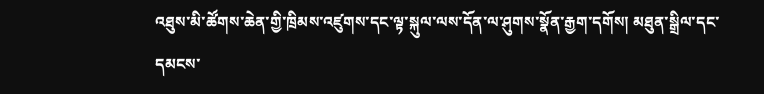འཐུས་མི་ཚོགས་ཆེན་གྱི་ཁྲིམས་འཛུགས་དང་ལྟ་སྐུལ་ལས་དོན་ལ་ཤུགས་སྣོན་རྒྱག་དགོས། མཐུན་སྒྲིལ་དང་དམངས་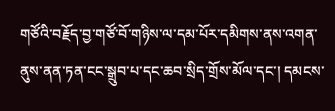གཙོའི་བརྗོད་བྱ་གཙོ་བོ་གཉིས་ལ་དམ་པོར་དམིགས་ནས་འགན་ནུས་ནན་ཏན་ངང་སྒྲུབ་པ་དང་ཆབ་སྲིད་གྲོས་མོལ་དང་། དམངས་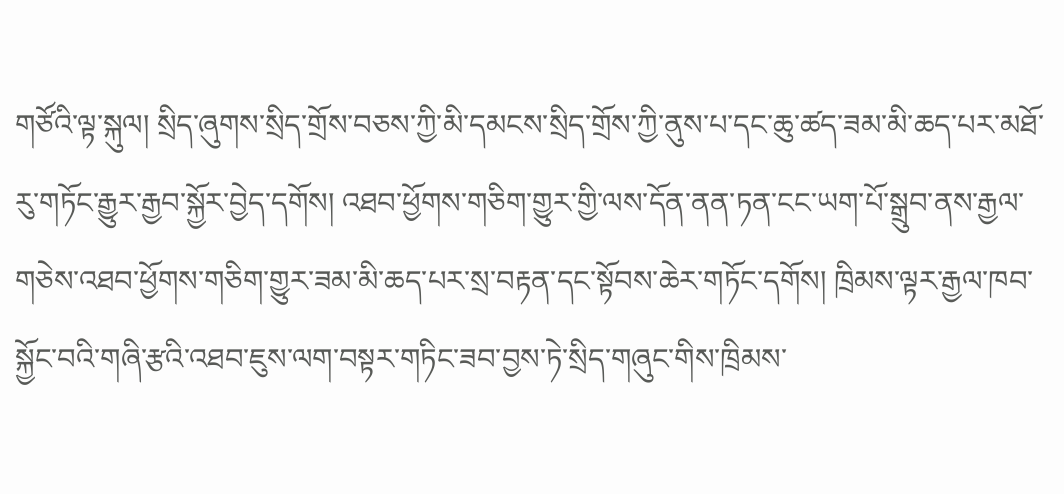གཙོའི་ལྟ་སྐུལ། སྲིད་ཞུགས་སྲིད་གྲོས་བཅས་ཀྱི་མི་དམངས་སྲིད་གྲོས་ཀྱི་ནུས་པ་དང་ཆུ་ཚད་ཟམ་མི་ཆད་པར་མཐོ་རུ་གཏོང་རྒྱུར་རྒྱབ་སྐྱོར་བྱེད་དགོས། འཐབ་ཕྱོགས་གཅིག་གྱུར་གྱི་ལས་དོན་ནན་ཏན་ངང་ཡག་པོ་སྒྲུབ་ནས་རྒྱལ་གཅེས་འཐབ་ཕྱོགས་གཅིག་གྱུར་ཟམ་མི་ཆད་པར་སྲ་བརྟན་དང་སྟོབས་ཆེར་གཏོང་དགོས། ཁྲིམས་ལྟར་རྒྱལ་ཁབ་སྐྱོང་བའི་གཞི་རྩའི་འཐབ་ཇུས་ལག་བསྟར་གཏིང་ཟབ་བྱས་ཏེ་སྲིད་གཞུང་གིས་ཁྲིམས་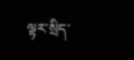ལྟར་སྲིད་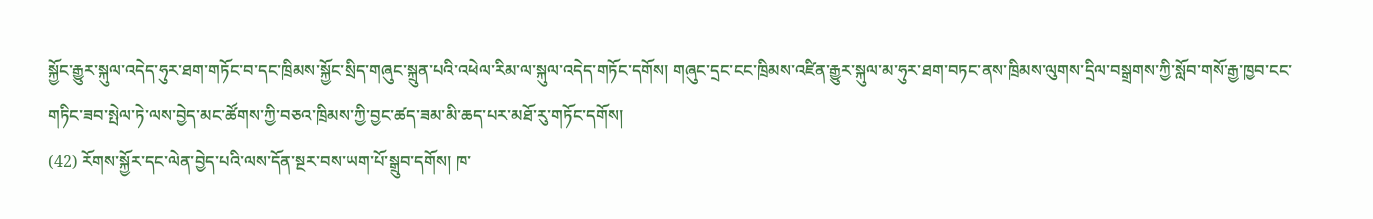སྐྱོང་རྒྱུར་སྐུལ་འདེད་ཧུར་ཐག་གཏོང་བ་དང་ཁྲིམས་སྐྱོང་སྲིད་གཞུང་སྐྲུན་པའི་འཕེལ་རིམ་ལ་སྐུལ་འདེད་གཏོང་དགོས། གཞུང་དྲང་ངང་ཁྲིམས་འཛིན་རྒྱུར་སྐུལ་མ་ཧུར་ཐག་བཏང་ནས་ཁྲིམས་ལུགས་དྲིལ་བསྒྲགས་ཀྱི་སློབ་གསོ་རྒྱ་ཁྱབ་ངང་གཏིང་ཟབ་སྤེལ་ཏེ་ལས་བྱེད་མང་ཚོགས་ཀྱི་བཅའ་ཁྲིམས་ཀྱི་བྱང་ཚད་ཟམ་མི་ཆད་པར་མཐོ་རུ་གཏོང་དགོས།
(42) རོགས་སྐྱོར་དང་ལེན་བྱེད་པའི་ལས་དོན་སྔར་བས་ཡག་པོ་སྒྲུབ་དགོས། ཁ་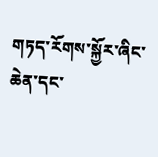གཏད་རོགས་སྐྱོར་ཞིང་ཆེན་དང་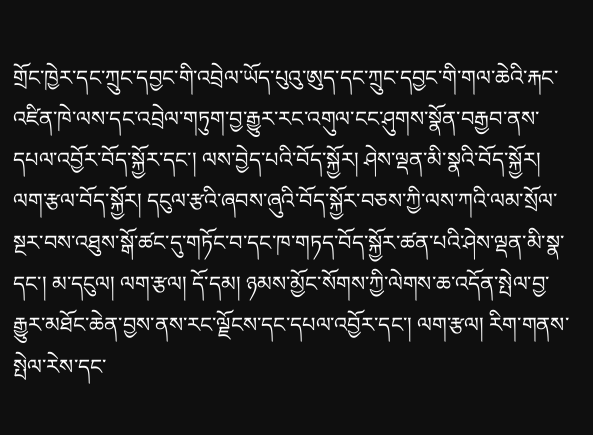གྲོང་ཁྱེར་དང་ཀྲུང་དབྱང་གི་འབྲེལ་ཡོད་པུའུ་ཨུད་དང་ཀྲུང་དབྱང་གི་གལ་ཆེའི་རྐང་འཛིན་ཁེ་ལས་དང་འབྲེལ་གཏུག་བྱ་རྒྱུར་རང་འགུལ་ངང་ཤུགས་སྣོན་བརྒྱབ་ནས་དཔལ་འབྱོར་བོད་སྐྱོར་དང་། ལས་བྱེད་པའི་བོད་སྐྱོར། ཤེས་ལྡན་མི་སྣའི་བོད་སྐྱོར། ལག་རྩལ་བོད་སྐྱོར། དངུལ་རྩའི་ཞབས་ཞུའི་བོད་སྐྱོར་བཅས་ཀྱི་ལས་ཀའི་ལམ་སྲོལ་སྔར་བས་འཐུས་སྒོ་ཚང་དུ་གཏོང་བ་དང་ཁ་གཏད་བོད་སྐྱོར་ཚན་པའི་ཤེས་ལྡན་མི་སྣ་དང་། མ་དངུལ། ལག་རྩལ། དོ་དམ། ཉམས་མྱོང་སོགས་ཀྱི་ལེགས་ཆ་འདོན་སྤེལ་བྱ་རྒྱུར་མཐོང་ཆེན་བྱས་ནས་རང་ལྗོངས་དང་དཔལ་འབྱོར་དང་། ལག་རྩལ། རིག་གནས་སྤེལ་རེས་དང་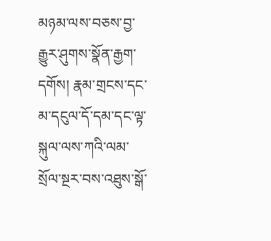མཉམ་ལས་བཅས་བྱ་རྒྱུར་ཤུགས་སྣོན་རྒྱག་དགོས། རྣམ་གྲངས་དང་མ་དངུལ་དོ་དམ་དང་ལྟ་སྐུལ་ལས་ཀའི་ལམ་སྲོལ་སྔར་བས་འཐུས་སྒོ་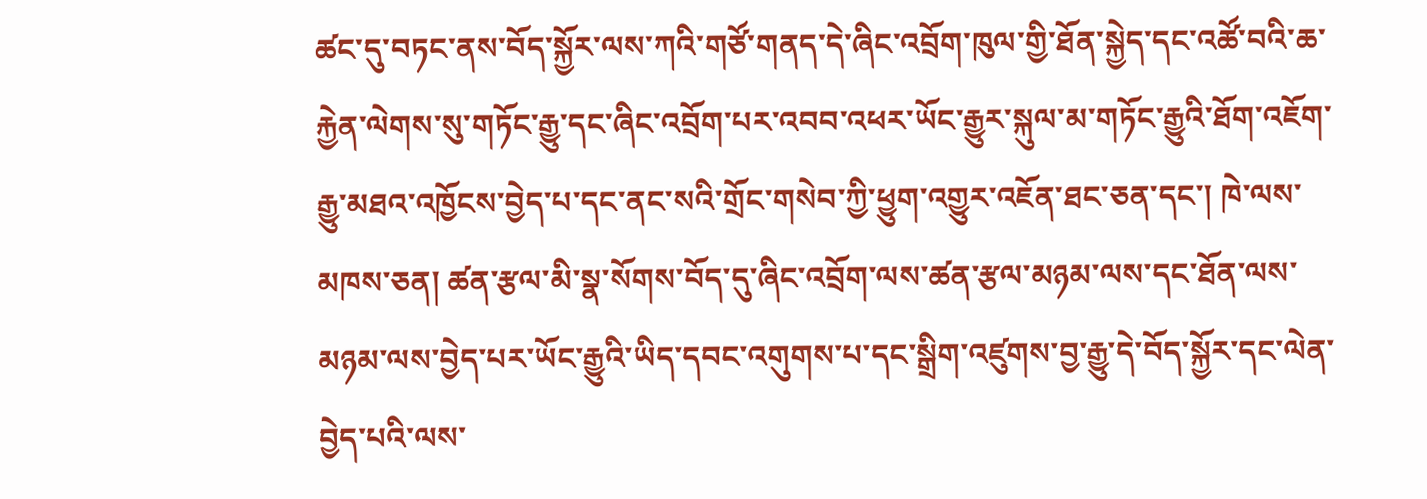ཚང་དུ་བཏང་ནས་བོད་སྐྱོར་ལས་ཀའི་གཙོ་གནད་དེ་ཞིང་འབྲོག་ཁུལ་གྱི་ཐོན་སྐྱེད་དང་འཚོ་བའི་ཆ་རྐྱེན་ལེགས་སུ་གཏོང་རྒྱུ་དང་ཞིང་འབྲོག་པར་འབབ་འཕར་ཡོང་རྒྱུར་སྐུལ་མ་གཏོང་རྒྱུའི་ཐོག་འཇོག་རྒྱུ་མཐའ་འཁྱོངས་བྱེད་པ་དང་ནང་སའི་གྲོང་གསེབ་ཀྱི་ཕྱུག་འགྱུར་འཇོན་ཐང་ཅན་དང་། ཁེ་ལས་མཁས་ཅན། ཚན་རྩལ་མི་སྣ་སོགས་བོད་དུ་ཞིང་འབྲོག་ལས་ཚན་རྩལ་མཉམ་ལས་དང་ཐོན་ལས་མཉམ་ལས་བྱེད་པར་ཡོང་རྒྱུའི་ཡིད་དབང་འགུགས་པ་དང་སྒྲིག་འཛུགས་བྱ་རྒྱུ་དེ་བོད་སྐྱོར་དང་ལེན་བྱེད་པའི་ལས་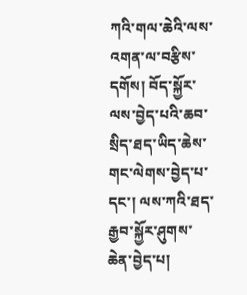ཀའི་གལ་ཆེའི་ལས་འགན་ལ་བརྩིས་དགོས། བོད་སྐྱོར་ལས་བྱེད་པའི་ཆབ་སྲིད་ཐད་ཡིད་ཆེས་གང་ལེགས་བྱེད་པ་དང་། ལས་ཀའི་ཐད་རྒྱབ་སྐྱོར་ཤུགས་ཆེན་བྱེད་པ།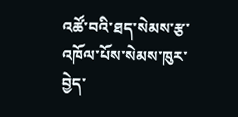འཚོ་བའི་ཐད་སེམས་རྩ་འཁོལ་པོས་སེམས་ཁུར་བྱེད་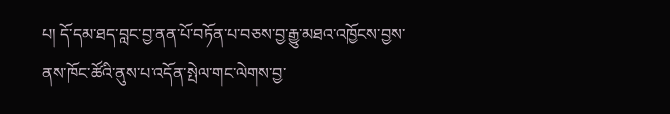པ། དོ་དམ་ཐད་བླང་བྱ་ནན་པོ་བཏོན་པ་བཅས་བྱ་རྒྱུ་མཐའ་འཁྱོངས་བྱས་ནས་ཁོང་ཚོའི་ནུས་པ་འདོན་སྤེལ་གང་ལེགས་བྱ་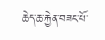ཆེད་ཆ་རྐྱེན་བཟང་པོ་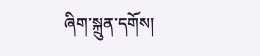ཞིག་སྐྲུན་དགོས།